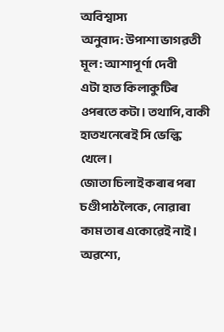অবিশ্বাস্য
অনুবাদ: উপাশা ভাগৱতী
মূল: আশাপূৰ্ণা দেবী
এটা হাত কিলাকুটিৰ ওপৰতে কটা। তথাপি, বাকী হাতখনেৰেই সি ভেল্কি খেলে।
জোতা চিলাই কৰাৰ পৰা চণ্ডীপাঠলৈকে, নোৱাৰা কাম তাৰ একোৱেই নাই।
অৱশ্যে,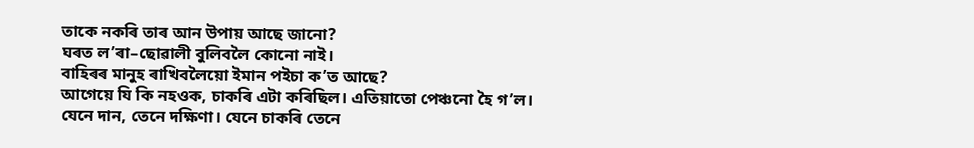তাকে নকৰি তাৰ আন উপায় আছে জানো?
ঘৰত ল’ৰা–ছোৱালী বুলিবলৈ কোনো নাই।
বাহিৰৰ মানুহ ৰাখিবলৈয়ো ইমান পইচা ক’ত আছে?
আগেয়ে যি কি নহওক, চাকৰি এটা কৰিছিল। এতিয়াতো পেঞ্চনো হৈ গ’ল।
যেনে দান, তেনে দক্ষিণা। যেনে চাকৰি তেনে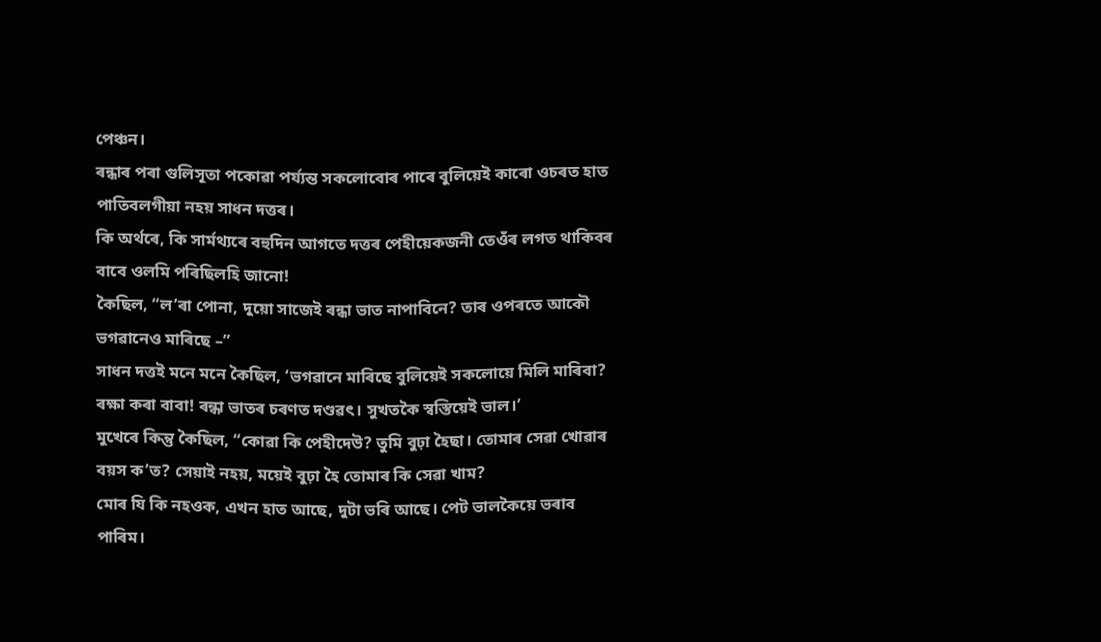পেঞ্চন।
ৰন্ধাৰ পৰা গুলিসূতা পকোৱা পৰ্য্যন্ত সকলোবোৰ পাৰে বুলিয়েই কাৰো ওচৰত হাত পাতিবলগীয়া নহয় সাধন দত্তৰ।
কি অৰ্থৰে, কি সাৰ্মথ্যৰে বহুদিন আগতে দত্তৰ পেহীয়েকজনী তেওঁৰ লগত থাকিবৰ বাবে ওলমি পৰিছিলহি জানো!
কৈছিল, “ল’ৰা পোনা, দুয়ো সাজেই ৰন্ধা ভাত নাপাবিনে? তাৰ ওপৰতে আকৌ ভগৱানেও মাৰিছে –”
সাধন দত্তই মনে মনে কৈছিল, ‘ভগৱানে মাৰিছে বুলিয়েই সকলোয়ে মিলি মাৰিবা? ৰক্ষা কৰা বাবা! ৰন্ধা ভাতৰ চৰণত দণ্ডৱৎ। সুখতকৈ স্বস্তিয়েই ভাল।’
মুখেৰে কিন্তু কৈছিল, “কোৱা কি পেহীদেউ? তুমি বুঢ়া হৈছা। তোমাৰ সেৱা খোৱাৰ বয়স ক’ত? সেয়াই নহয়, ময়েই বুঢ়া হৈ তোমাৰ কি সেৱা খাম?
মোৰ যি কি নহওক, এখন হাত আছে, দুটা ভৰি আছে। পেট ভালকৈয়ে ভৰাব পাৰিম।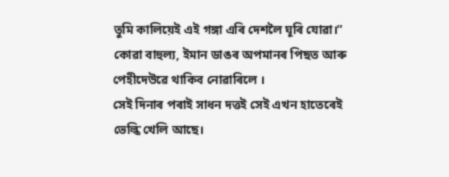তুমি কালিয়েই এই গঙ্গা এৰি দেশলৈ ঘূৰি যোৱা।”
কোৱা বাহুল্য, ইমান ডাঙৰ অপমানৰ পিছত আৰু পেহীদেউৱে থাকিব নোৱাৰিলে ।
সেই দিনাৰ পৰাই সাধন দত্তই সেই এখন হাতেৰেই ভেল্কি খেলি আছে।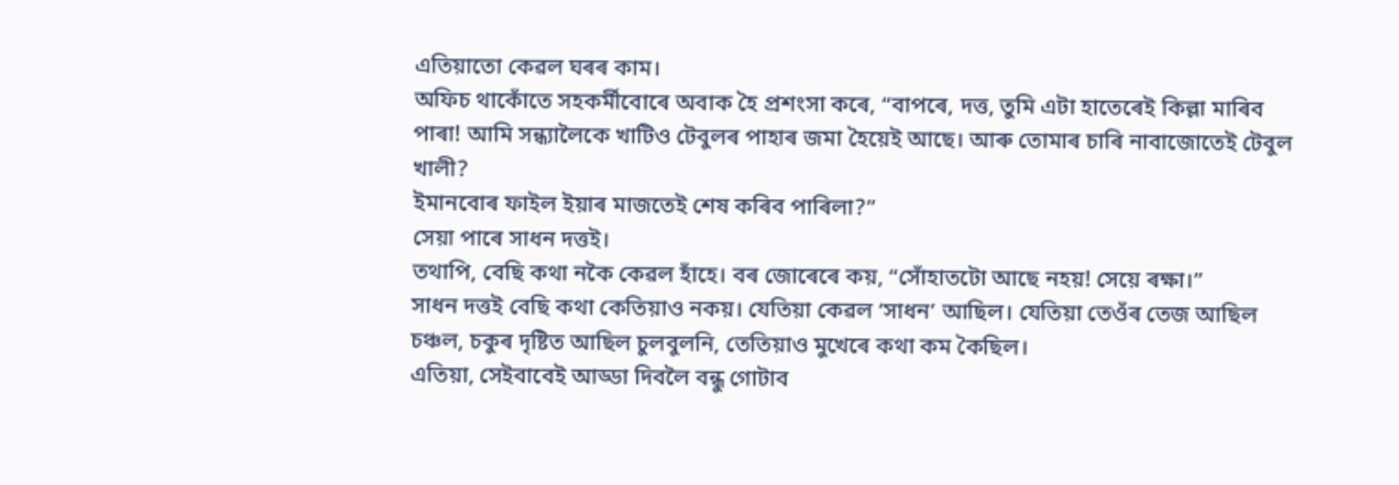এতিয়াতো কেৱল ঘৰৰ কাম।
অফিচ থাকোঁতে সহকৰ্মীবোৰে অবাক হৈ প্ৰশংসা কৰে, “বাপৰে, দত্ত, তুমি এটা হাতেৰেই কিল্লা মাৰিব পাৰা! আমি সন্ধ্যালৈকে খাটিও টেবুলৰ পাহাৰ জমা হৈয়েই আছে। আৰু তোমাৰ চাৰি নাবাজোতেই টেবুল খালী?
ইমানবোৰ ফাইল ইয়াৰ মাজতেই শেষ কৰিব পাৰিলা?”
সেয়া পাৰে সাধন দত্তই।
তথাপি, বেছি কথা নকৈ কেৱল হাঁহে। বৰ জোৰেৰে কয়, “সোঁহাতটো আছে নহয়! সেয়ে ৰক্ষা।”
সাধন দত্তই বেছি কথা কেতিয়াও নকয়। যেতিয়া কেৱল ‘সাধন’ আছিল। যেতিয়া তেওঁৰ তেজ আছিল চঞ্চল, চকুৰ দৃষ্টিত আছিল চুলবুলনি, তেতিয়াও মুখেৰে কথা কম কৈছিল।
এতিয়া, সেইবাবেই আড্ডা দিবলৈ বন্ধু গোটাব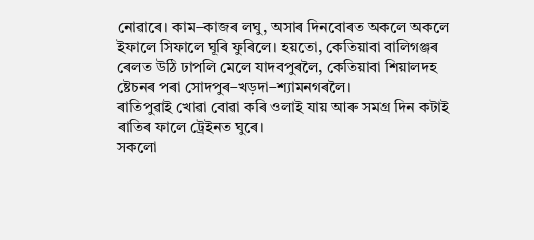নোৱাৰে। কাম–কাজৰ লঘু, অসাৰ দিনবোৰত অকলে অকলে ইফালে সিফালে ঘূৰি ফুৰিলে। হয়তো, কেতিয়াবা বালিগঞ্জৰ ৰেলত উঠি ঢাপলি মেলে যাদবপুৰলৈ, কেতিয়াবা শিয়ালদহ ষ্টেচনৰ পৰা সোদপুৰ–খড়দা–শ্যামনগৰলৈ।
ৰাতিপুৱাই খোৱা বোৱা কৰি ওলাই যায় আৰু সমগ্ৰ দিন কটাই ৰাতিৰ ফালে ট্ৰেইনত ঘুৰে।
সকলো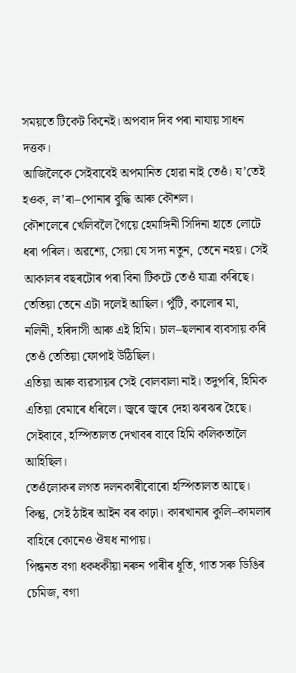সময়তে টিকেট কিনেই। অপবাদ দিব পৰা নাযায় সাধন দত্তক।
আজিলৈকে সেইবাবেই অপমানিত হোৱা নাই তেওঁ। য’তেই হওক, ল’ৰা–পোনাৰ বুদ্ধি আৰু কৌশল।
কৌশলেৰে খেলিবলৈ গৈয়ে হেমাঙ্গিনী সিদিনা হাতে লোটে ধৰা পৰিল। অৱশ্যে, সেয়া যে সদ্য নতুন, তেনে নহয়। সেই আকালৰ বছৰটোৰ পৰা বিনা টিকটে তেওঁ যাত্ৰা কৰিছে।
তেতিয়া তেনে এটা দলেই আছিল। পুঁটি, কালোৰ মা, নলিনী, হৰিদাসী আৰু এই হিমি। চাল–ছলনাৰ ব্যবসায় কৰি তেওঁ তেতিয়া ফোপাই উঠিছিল।
এতিয়া আৰু ব্যৱসায়ৰ সেই বোলবালা নাই। তদুপৰি, হিমিক এতিয়া বেমাৰে ধৰিলে। জ্বৰে জ্বৰে দেহা ঝৰঝৰ হৈছে। সেইবাবে, হস্পিতালত দেখাবৰ বাবে হিমি কলিকতালৈ আহিছিল।
তেওঁলোকৰ লগত দলনকাৰীবোৰো হস্পিতালত আছে।
কিন্তু, সেই ঠাইৰ আইন বৰ কাঢ়া। কাৰখানাৰ কুলি–কামলাৰ বাহিৰে কোনেও ঔষধ নাপায়।
পিন্ধনত বগা ধকধকীয়া নৰুন পাৰীৰ ধূতি, গাত সৰু ডিঙিৰ চেমিজ, বগা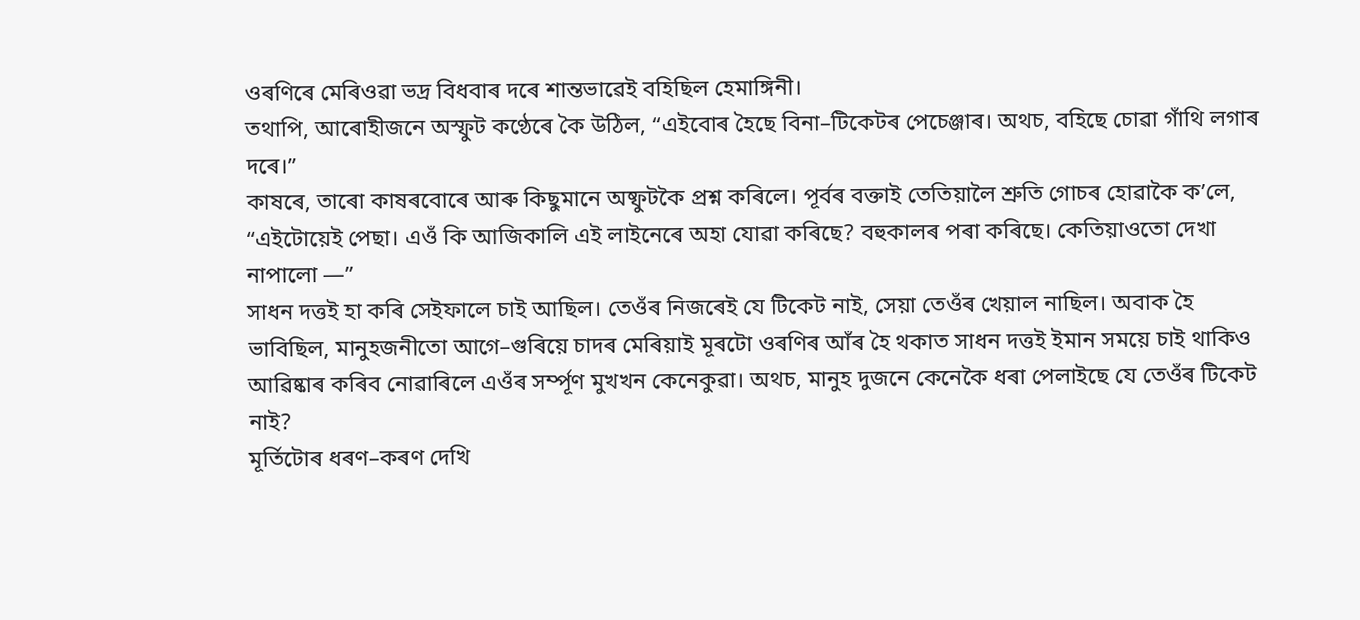ওৰণিৰে মেৰিওৱা ভদ্ৰ বিধবাৰ দৰে শান্তভাৱেই বহিছিল হেমাঙ্গিনী।
তথাপি, আৰোহীজনে অস্ফুট কণ্ঠেৰে কৈ উঠিল, “এইবোৰ হৈছে বিনা–টিকেটৰ পেচেঞ্জাৰ। অথচ, বহিছে চোৱা গাঁথি লগাৰ দৰে।”
কাষৰে, তাৰো কাষৰবোৰে আৰু কিছুমানে অষ্ফুটকৈ প্ৰশ্ন কৰিলে। পূৰ্বৰ বক্তাই তেতিয়ালৈ শ্ৰুতি গোচৰ হোৱাকৈ ক’লে, “এইটোয়েই পেছা। এওঁ কি আজিকালি এই লাইনেৰে অহা যোৱা কৰিছে? বহুকালৰ পৰা কৰিছে। কেতিয়াওতো দেখা নাপালো —”
সাধন দত্তই হা কৰি সেইফালে চাই আছিল। তেওঁৰ নিজৰেই যে টিকেট নাই, সেয়া তেওঁৰ খেয়াল নাছিল। অবাক হৈ ভাবিছিল, মানুহজনীতো আগে–গুৰিয়ে চাদৰ মেৰিয়াই মূৰটো ওৰণিৰ আঁৰ হৈ থকাত সাধন দত্তই ইমান সময়ে চাই থাকিও আৱিষ্কাৰ কৰিব নোৱাৰিলে এওঁৰ সৰ্ম্পূণ মুখখন কেনেকুৱা। অথচ, মানুহ দুজনে কেনেকৈ ধৰা পেলাইছে যে তেওঁৰ টিকেট নাই?
মূৰ্তিটোৰ ধৰণ–কৰণ দেখি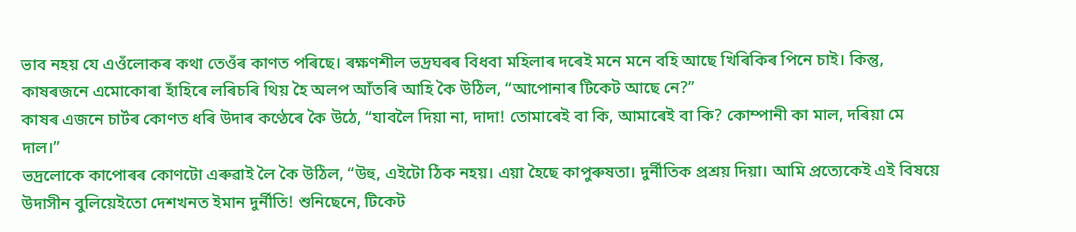ভাব নহয় যে এওঁলোকৰ কথা তেওঁৰ কাণত পৰিছে। ৰক্ষণশীল ভদ্ৰঘৰৰ বিধবা মহিলাৰ দৰেই মনে মনে বহি আছে খিৰিকিৰ পিনে চাই। কিন্তু, কাষৰজনে এমোকোৰা হাঁহিৰে লৰিচৰি থিয় হৈ অলপ আঁতৰি আহি কৈ উঠিল, “আপোনাৰ টিকেট আছে নে?”
কাষৰ এজনে চাৰ্টৰ কোণত ধৰি উদাৰ কণ্ঠেৰে কৈ উঠে, “যাবলৈ দিয়া না, দাদা! তোমাৰেই বা কি, আমাৰেই বা কি? কোম্পানী কা মাল, দৰিয়া মে দাল।”
ভদ্ৰলোকে কাপোৰৰ কোণটো এৰুৱাই লৈ কৈ উঠিল, “উহু, এইটো ঠিক নহয়। এয়া হৈছে কাপুৰুষতা। দুৰ্নীতিক প্ৰশ্ৰয় দিয়া। আমি প্ৰত্যেকেই এই বিষয়ে উদাসীন বুলিয়েইতো দেশখনত ইমান দুৰ্নীতি! শুনিছেনে, টিকেট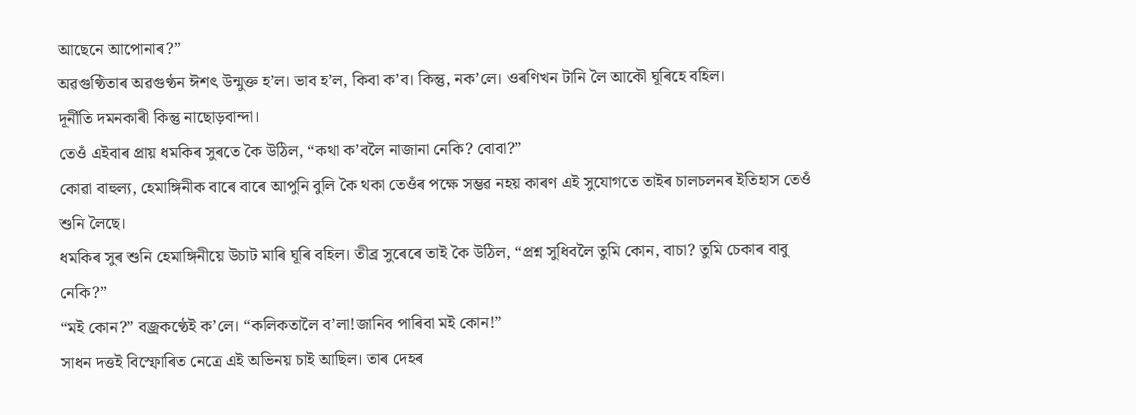আছেনে আপোনাৰ?”
অৱগুণ্ঠিতাৰ অৱগুণ্ঠন ঈশৎ উন্মুক্ত হ’ল। ভাব হ’ল, কিবা ক’ব। কিন্তু, নক’লে। ওৰণিখন টানি লৈ আকৌ ঘূৰিহে বহিল।
দূৰ্নীতি দমনকাৰী কিন্তু নাছোড়বান্দা।
তেওঁ এইবাৰ প্ৰায় ধমকিৰ সুৰতে কৈ উঠিল, “কথা ক’বলৈ নাজানা নেকি? বোবা?”
কোৱা বাহুল্য, হেমাঙ্গিনীক বাৰে বাৰে আপুনি বুলি কৈ থকা তেওঁৰ পক্ষে সম্ভৱ নহয় কাৰণ এই সুযোগতে তাইৰ চালচলনৰ ইতিহাস তেওঁ শুনি লৈছে।
ধমকিৰ সুৰ শুনি হেমাঙ্গিনীয়ে উচাট মাৰি ঘূৰি বহিল। তীব্ৰ সুৰেৰে তাই কৈ উঠিল, “প্ৰশ্ন সুধিবলৈ তুমি কোন, বাচা? তুমি চেকাৰ বাবু নেকি?”
“মই কোন?” বজ্ৰকণ্ঠেই ক’লে। “কলিকতালৈ ব’লা!জানিব পাৰিবা মই কোন!”
সাধন দত্তই বিস্ফোৰিত নেত্ৰে এই অভিনয় চাই আছিল। তাৰ দেহৰ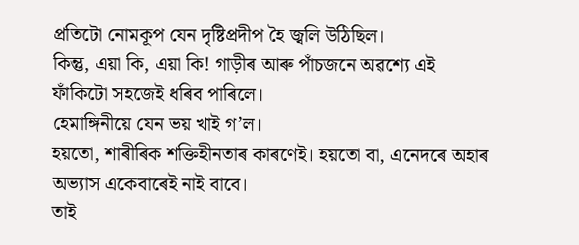প্ৰতিটো নোমকূপ যেন দৃষ্টিপ্ৰদীপ হৈ জ্বলি উঠিছিল।
কিন্তু, এয়া কি, এয়া কি! গাড়ীৰ আৰু পাঁচজনে অৱশ্যে এই ফাঁকিটো সহজেই ধৰিব পাৰিলে।
হেমাঙ্গিনীয়ে যেন ভয় খাই গ’ল।
হয়তো, শাৰীৰিক শক্তিহীনতাৰ কাৰণেই। হয়তো বা, এনেদৰে অহাৰ অভ্যাস একেবাৰেই নাই বাবে।
তাই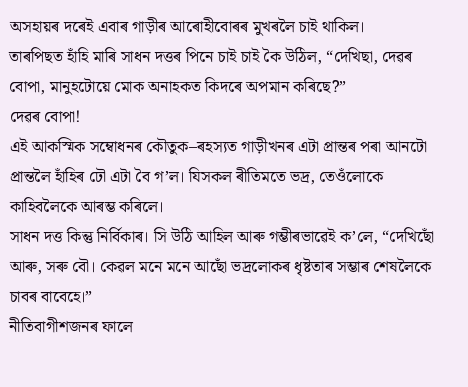অসহায়ৰ দৰেই এবাৰ গাড়ীৰ আৰোহীবোৰৰ মুখৰলৈ চাই থাকিল।
তাৰপিছত হাঁহি মাৰি সাধন দত্তৰ পিনে চাই চাই কৈ উঠিল, “দেখিছা, দেৱৰ বোপা, মানুহটোয়ে মোক অনাহকত কিদৰে অপমান কৰিছে?”
দেৱৰ বোপা!
এই আকস্মিক সম্বোধনৰ কৌতুক–ৰহস্যত গাড়ীখনৰ এটা প্ৰান্তৰ পৰা আনটো প্ৰান্তলৈ হাঁহিৰ ঢৌ এটা বৈ গ’ল। যিসকল ৰীতিমতে ভদ্ৰ, তেওঁলোকে কাহিবলৈকে আৰম্ভ কৰিলে।
সাধন দত্ত কিন্তু নিৰ্বিকাৰ। সি উঠি আহিল আৰু গম্ভীৰভাৱেই ক’লে, “দেখিছোঁ আৰু, সৰু বৌ। কেৱল মনে মনে আছোঁ ভদ্ৰলোকৰ ধৃষ্টতাৰ সম্ভাৰ শেষলৈকে চাবৰ বাবেহে।”
নীতিবাগীশজনৰ ফালে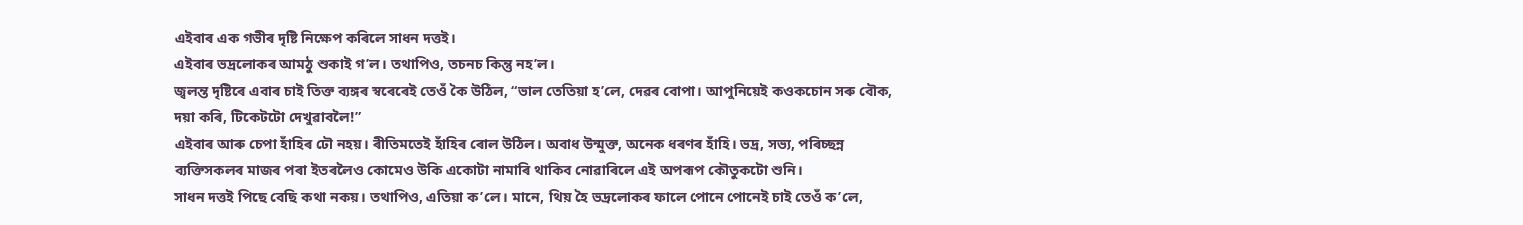এইবাৰ এক গভীৰ দৃষ্টি নিক্ষেপ কৰিলে সাধন দত্তই।
এইবাৰ ভদ্ৰলোকৰ আমঠু শুকাই গ’ল। তথাপিও, তচনচ কিন্তু নহ’ল।
জ্বলন্ত দৃষ্টিৰে এবাৰ চাই তিক্ত ব্যঙ্গৰ স্বৰেৰেই তেওঁ কৈ উঠিল, “ভাল তেতিয়া হ’লে, দেৱৰ বোপা। আপুনিয়েই কওকচোন সৰু বৌক, দয়া কৰি, টিকেটটো দেখুৱাবলৈ!”
এইবাৰ আৰু চেপা হাঁহিৰ ঢৌ নহয়। ৰীতিমতেই হাঁহিৰ ৰোল উঠিল। অবাধ উন্মুক্ত, অনেক ধৰণৰ হাঁহি। ভদ্ৰ, সভ্য, পৰিচ্ছন্ন ব্যক্তিসকলৰ মাজৰ পৰা ইতৰলৈও কোমেও উকি একোটা নামাৰি থাকিব নোৱাৰিলে এই অপৰূপ কৌতুকটো শুনি।
সাধন দত্তই পিছে বেছি কথা নকয়। তথাপিও, এতিয়া ক’লে। মানে, থিয় হৈ ভদ্ৰলোকৰ ফালে পোনে পোনেই চাই তেওঁ ক’লে,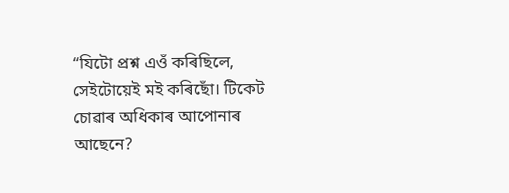“যিটো প্ৰশ্ন এওঁ কৰিছিলে, সেইটোয়েই মই কৰিছোঁ। টিকেট চোৱাৰ অধিকাৰ আপোনাৰ আছেনে?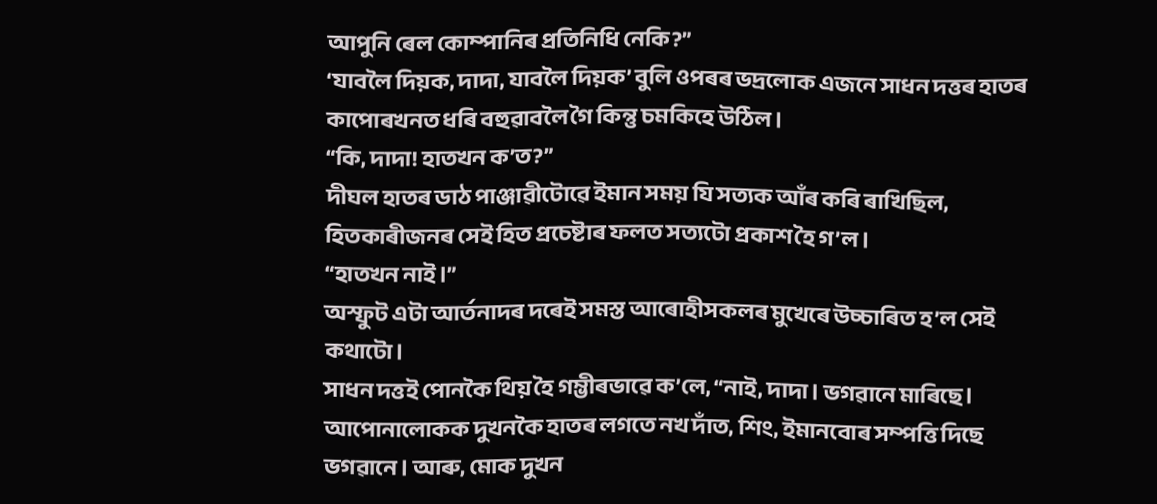আপুনি ৰেল কোম্পানিৰ প্ৰতিনিধি নেকি?”
‘যাবলৈ দিয়ক, দাদা, যাবলৈ দিয়ক’ বুলি ওপৰৰ ভদ্ৰলোক এজনে সাধন দত্তৰ হাতৰ কাপোৰখনত ধৰি বহুৱাবলৈ গৈ কিন্তু চমকিহে উঠিল।
“কি, দাদা! হাতখন ক’ত?”
দীঘল হাতৰ ডাঠ পাঞ্জাৱীটোৱে ইমান সময় যি সত্যক আঁৰ কৰি ৰাখিছিল, হিতকাৰীজনৰ সেই হিত প্ৰচেষ্টাৰ ফলত সত্যটো প্ৰকাশ হৈ গ’ল।
“হাতখন নাই।”
অস্ফুট এটা আৰ্তনাদৰ দৰেই সমস্ত আৰোহীসকলৰ মুখেৰে উচ্চাৰিত হ’ল সেই কথাটো।
সাধন দত্তই পোনকৈ থিয় হৈ গম্ভীৰভাৱে ক’লে, “নাই, দাদা। ভগৱানে মাৰিছে। আপোনালোকক দুখনকৈ হাতৰ লগতে নখ দাঁত, শিং, ইমানবোৰ সম্পত্তি দিছে ভগৱানে। আৰু, মোক দুখন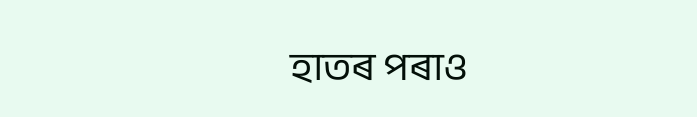হাতৰ পৰাও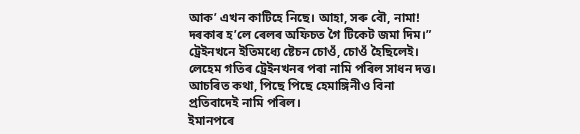আক’ এখন কাটিহে নিছে। আহা, সৰু বৌ, নামা! দৰকাৰ হ’লে ৰেলৰ অফিচত গৈ টিকেট জমা দিম।”
ট্ৰেইনখনে ইতিমধ্যে ষ্টেচন চোওঁ, চোওঁ হৈছিলেই। লেহেম গতিৰ ট্ৰেইনখনৰ পৰা নামি পৰিল সাধন দত্ত।
আচৰিত কথা, পিছে পিছে হেমাঙ্গিনীও বিনা প্ৰতিবাদেই নামি পৰিল।
ইমানপৰে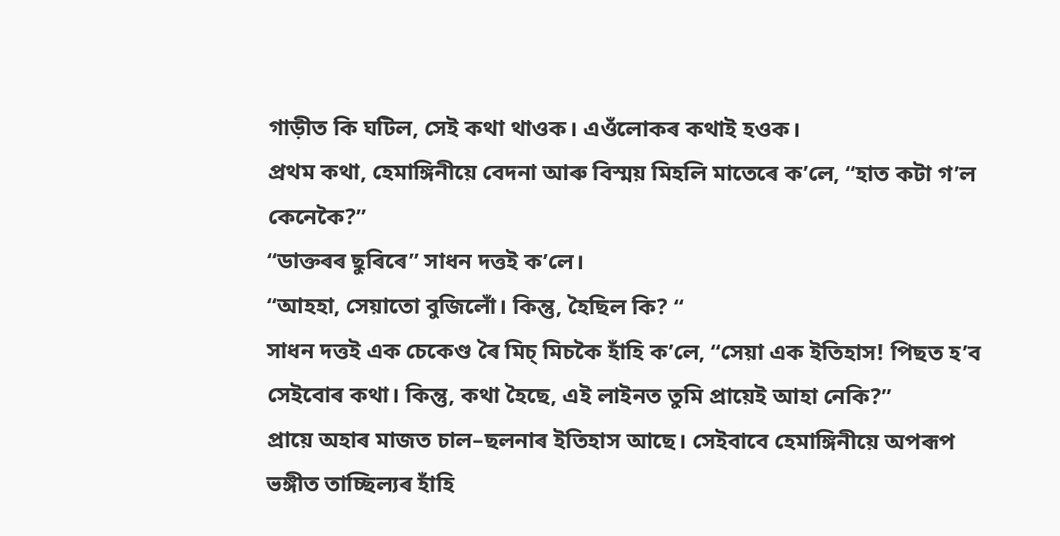গাড়ীত কি ঘটিল, সেই কথা থাওক। এওঁলোকৰ কথাই হওক।
প্ৰথম কথা, হেমাঙ্গিনীয়ে বেদনা আৰু বিস্ময় মিহলি মাতেৰে ক’লে, “হাত কটা গ’ল কেনেকৈ?”
“ডাক্তৰৰ ছুৰিৰে” সাধন দত্তই ক’লে।
“আহহা, সেয়াতো বুজিলোঁ। কিন্তু, হৈছিল কি? “
সাধন দত্তই এক চেকেণ্ড ৰৈ মিচ্ মিচকৈ হাঁহি ক’লে, “সেয়া এক ইতিহাস! পিছত হ’ব সেইবোৰ কথা। কিন্তু, কথা হৈছে, এই লাইনত তুমি প্ৰায়েই আহা নেকি?”
প্ৰায়ে অহাৰ মাজত চাল–ছলনাৰ ইতিহাস আছে। সেইবাবে হেমাঙ্গিনীয়ে অপৰূপ ভঙ্গীত তাচ্ছিল্যৰ হাঁহি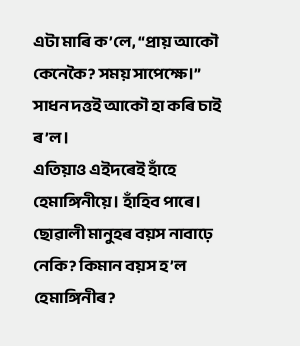এটা মাৰি ক’লে, “প্ৰায় আকৌ কেনেকৈ? সময় সাপেক্ষে।”
সাধন দত্তই আকৌ হা কৰি চাই ৰ’ল।
এতিয়াও এইদৰেই হাঁহে হেমাঙ্গিনীয়ে। হাঁহিব পাৰে।
ছোৱালী মানুহৰ বয়স নাবাঢ়ে নেকি? কিমান বয়স হ’ল হেমাঙ্গিনীৰ?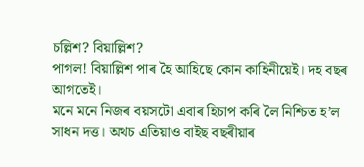চল্লিশ? বিয়াল্লিশ?
পাগল! বিয়াল্লিশ পাৰ হৈ আহিছে কোন কাহিনীয়েই। দহ বছৰ আগতেই।
মনে মনে নিজৰ বয়সটো এবাৰ হিচাপ কৰি লৈ নিশ্চিত হ’ল সাধন দত্ত। অথচ এতিয়াও বাইছ বছৰীয়াৰ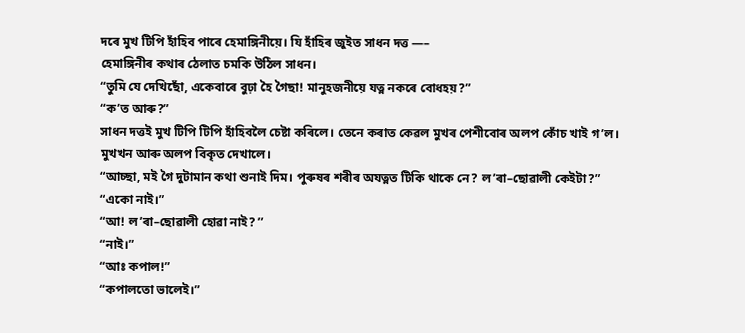দৰে মুখ টিপি হাঁহিব পাৰে হেমাঙ্গিনীয়ে। যি হাঁহিৰ জুইত সাধন দত্ত —–
হেমাঙ্গিনীৰ কথাৰ ঠেলাত চমকি উঠিল সাধন।
“তুমি যে দেখিছোঁ, একেবাৰে বুঢ়া হৈ গৈছা! মানুহজনীয়ে যত্ন নকৰে বোধহয়?”
“ক’ত আৰু?”
সাধন দত্তই মুখ টিপি টিপি হাঁহিবলৈ চেষ্টা কৰিলে। তেনে কৰাত কেৱল মুখৰ পেশীবোৰ অলপ কোঁচ খাই গ’ল।
মুখখন আৰু অলপ বিকৃত দেখালে।
“আচ্ছা, মই গৈ দুটামান কথা শুনাই দিম। পুৰুষৰ শৰীৰ অযত্নত টিকি থাকে নে? ল’ৰা–ছোৱালী কেইটা?”
“একো নাই।”
“আ! ল’ৰা–ছোৱালী হোৱা নাই? ’’
“নাই।”
“আঃ কপাল!”
“কপালতো ভালেই।”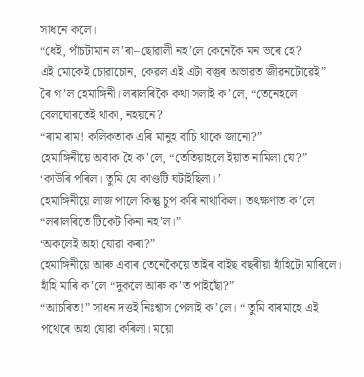সাধনে কলে।
“ধেই, পাঁচটামান ল’ৰা–ছোৱালী নহ’লে কেনেকৈ মন ভৰে হে?
এই মোকেই চোৱাচোন, কেৱল এই এটা বস্তুৰ অভাৱত জীৱনটোৱেই”
ৰৈ গ’ল হেমাঙ্গিনী। লৰালৰিকৈ কথা সলাই ক’লে, “তেনেহলে বেলঘোৰতেই থাকা, নহয়নে?
“ৰাম ৰাম! কলিকতাক এৰি মানুহ বাচি থাকে জানো?”
হেমাঙ্গিনীয়ে অবাক হৈ ক’লে, “তেতিয়াহলে ইয়াত নামিলা যে?”
‘কাউৰি পৰিল। তুমি যে কাণ্ডটি ঘটাইছিলা। ’
হেমাঙ্গিনীয়ে লাজ পালে কিন্তু চুপ কৰি নাথাকিল। তৎক্ষণাত ক’লে “লৰালৰিতে টিকেট কিনা নহ’ল।”
‘অকলেই অহা যোৱা কৰা?”
হেমাঙ্গিনীয়ে আৰু এবাৰ তেনেকৈয়ে তাইৰ বাইছ বছৰীয়া হাঁহিটো মাৰিলে। হাঁহি মাৰি ক’লে “দুকলে আৰু ক’ত পাইছোঁ?”
“আচৰিত!” সাধন দত্তই নিঃশ্বাস পেলাই ক’লে। “ তুমি বাৰমাহে এই পথেৰে অহা যোৱা কৰিলা। ময়ো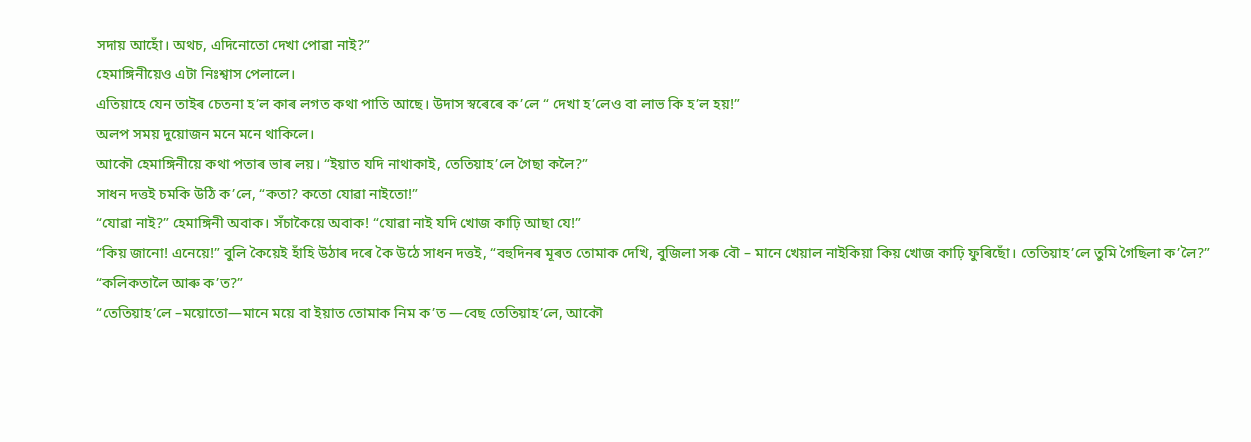সদায় আহোঁ। অথচ, এদিনোতো দেখা পোৱা নাই?”
হেমাঙ্গিনীয়েও এটা নিঃশ্বাস পেলালে।
এতিয়াহে যেন তাইৰ চেতনা হ’ল কাৰ লগত কথা পাতি আছে। উদাস স্বৰেৰে ক’লে “ দেখা হ’লেও বা লাভ কি হ’ল হয়!”
অলপ সময় দুয়োজন মনে মনে থাকিলে।
আকৌ হেমাঙ্গিনীয়ে কথা পতাৰ ভাৰ লয়। “ইয়াত যদি নাথাকাই, তেতিয়াহ’লে গৈছা কলৈ?”
সাধন দত্তই চমকি উঠি ক’লে, “কতা? কতো যোৱা নাইতো!”
“যোৱা নাই?” হেমাঙ্গিনী অবাক। সঁচাকৈয়ে অবাক! “যোৱা নাই যদি খোজ কাঢ়ি আছা যে!”
“কিয় জানো! এনেয়ে!” বুলি কৈয়েই হাঁহি উঠাৰ দৰে কৈ উঠে সাধন দত্তই, “বহুদিনৰ মূৰত তোমাক দেখি, বুজিলা সৰু বৌ – মানে খেয়াল নাইকিয়া কিয় খোজ কাঢ়ি ফুৰিছোঁ। তেতিয়াহ’লে তুমি গৈছিলা ক’লৈ?”
“কলিকতালৈ আৰু ক’ত?”
“তেতিয়াহ’লে –ময়োতো—মানে ময়ে বা ইয়াত তোমাক নিম ক’ত —বেছ তেতিয়াহ’লে, আকৌ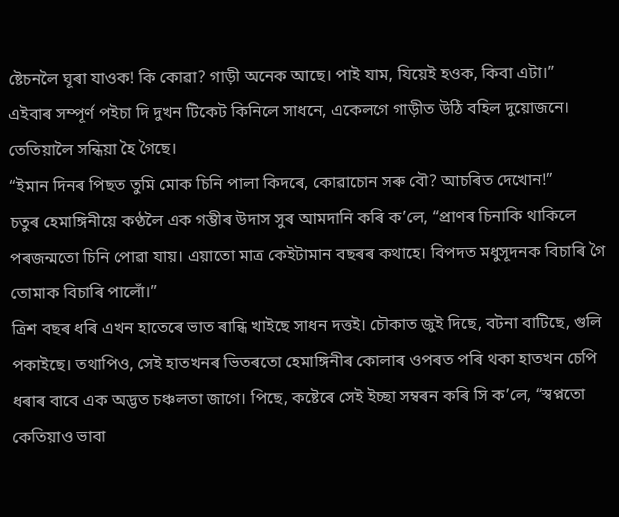ষ্টেচনলৈ ঘূৰা যাওক! কি কোৱা? গাড়ী অনেক আছে। পাই যাম, যিয়েই হওক, কিবা এটা।”
এইবাৰ সম্পূৰ্ণ পইচা দি দুখন টিকেট কিনিলে সাধনে, একেলগে গাড়ীত উঠি বহিল দুয়োজনে। তেতিয়ালৈ সন্ধিয়া হৈ গৈছে।
“ইমান দিনৰ পিছত তুমি মোক চিনি পালা কিদৰে, কোৱাচোন সৰু বৌ? আচৰিত দেখোন!”
চতুৰ হেমাঙ্গিনীয়ে কণ্ঠলৈ এক গম্ভীৰ উদাস সুৰ আমদানি কৰি ক’লে, “প্ৰাণৰ চিনাকি থাকিলে পৰজন্মতো চিনি পোৱা যায়। এয়াতো মাত্ৰ কেইটামান বছৰৰ কথাহে। বিপদত মধুসূদনক বিচাৰি গৈ তোমাক বিচাৰি পালোঁ।”
ত্ৰিশ বছৰ ধৰি এখন হাতেৰে ভাত ৰান্ধি খাইছে সাধন দত্তই। চৌকাত জুই দিছে, বটনা বাটিছে, গুলি পকাইছে। তথাপিও, সেই হাতখনৰ ভিতৰতো হেমাঙ্গিনীৰ কোলাৰ ওপৰত পৰি থকা হাতখন চেপি ধৰাৰ বাবে এক অদ্ভত চঞ্চলতা জাগে। পিছে, কষ্টেৰে সেই ইচ্ছা সম্বৰন কৰি সি ক’লে, “স্বপ্নতো কেতিয়াও ভাবা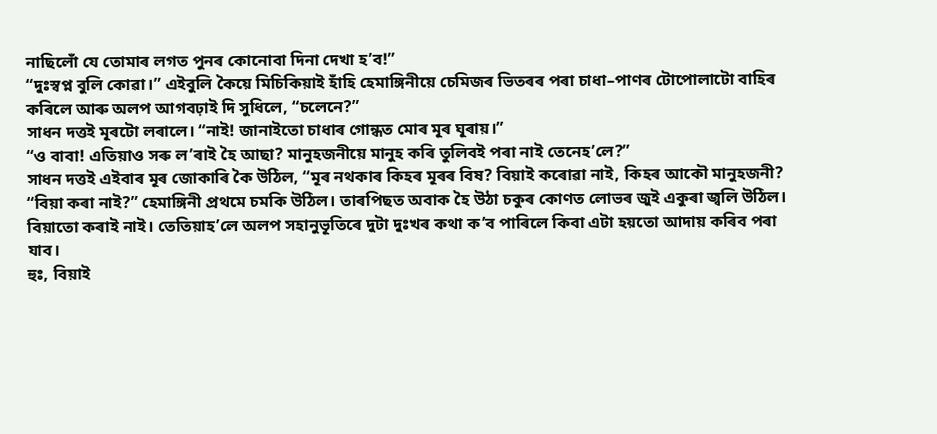নাছিলোঁ যে তোমাৰ লগত পুনৰ কোনোবা দিনা দেখা হ’ব!”
“দুঃস্বপ্ন বুলি কোৱা।” এইবুলি কৈয়ে মিচিকিয়াই হাঁহি হেমাঙ্গিনীয়ে চেমিজৰ ভিতৰৰ পৰা চাধা–পাণৰ টোপোলাটো বাহিৰ কৰিলে আৰু অলপ আগবঢ়াই দি সুধিলে, “চলেনে?”
সাধন দত্তই মূৰটো লৰালে। “নাই! জানাইতো চাধাৰ গোন্ধত মোৰ মূৰ ঘূৰায়।”
“ও বাবা! এতিয়াও সৰু ল’ৰাই হৈ আছা? মানুহজনীয়ে মানুহ কৰি তুলিবই পৰা নাই তেনেহ’লে?”
সাধন দত্তই এইবাৰ মূৰ জোকাৰি কৈ উঠিল, “মূৰ নথকাৰ কিহৰ মূৰৰ বিষ? বিয়াই কৰোৱা নাই, কিহৰ আকৌ মানুহজনী?
“বিয়া কৰা নাই?” হেমাঙ্গিনী প্ৰথমে চমকি উঠিল। তাৰপিছত অবাক হৈ উঠা চকুৰ কোণত লোভৰ জুই একুৰা জ্বলি উঠিল।
বিয়াতো কৰাই নাই। তেতিয়াহ’লে অলপ সহানুভূতিৰে দুটা দুঃখৰ কথা ক’ব পাৰিলে কিবা এটা হয়তো আদায় কৰিব পৰা যাব।
হুঃ, বিয়াই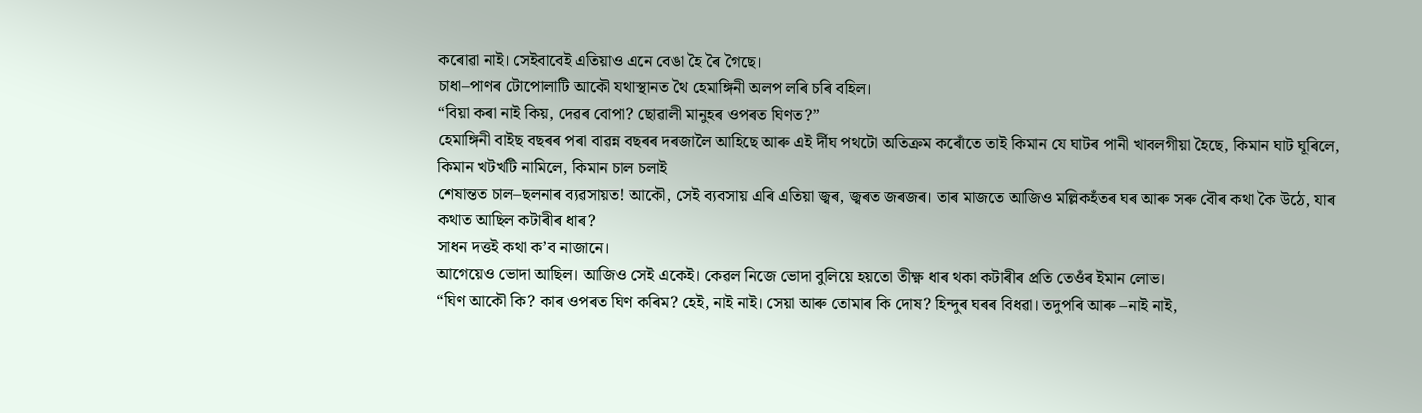কৰোৱা নাই। সেইবাবেই এতিয়াও এনে বেঙা হৈ ৰৈ গৈছে।
চাধা–পাণৰ টোপোলাটি আকৌ যথাস্থানত থৈ হেমাঙ্গিনী অলপ লৰি চৰি বহিল।
“বিয়া কৰা নাই কিয়, দেৱৰ বোপা? ছোৱালী মানুহৰ ওপৰত ঘিণত?”
হেমাঙ্গিনী বাইছ বছৰৰ পৰা বাৱন্ন বছৰৰ দৰজালৈ আহিছে আৰু এই ৰ্দীঘ পথটো অতিক্ৰম কৰোঁতে তাই কিমান যে ঘাটৰ পানী খাবলগীয়া হৈছে, কিমান ঘাট ঘূৰিলে, কিমান খটখটি নামিলে, কিমান চাল চলাই
শেষান্তত চাল–ছলনাৰ ব্যৱসায়ত! আকৌ, সেই ব্যবসায় এৰি এতিয়া জ্বৰ, জ্বৰত জৰজৰ। তাৰ মাজতে আজিও মল্লিকহঁতৰ ঘৰ আৰু সৰু বৌৰ কথা কৈ উঠে, যাৰ কথাত আছিল কটাৰীৰ ধাৰ?
সাধন দত্তই কথা ক’ব নাজানে।
আগেয়েও ভোদা আছিল। আজিও সেই একেই। কেৱল নিজে ভোদা বুলিয়ে হয়তো তীক্ষ্ণ ধাৰ থকা কটাৰীৰ প্ৰতি তেওঁৰ ইমান লোভ।
“ঘিণ আকৌ কি? কাৰ ওপৰত ঘিণ কৰিম? হেই, নাই নাই। সেয়া আৰু তোমাৰ কি দোষ? হিন্দুৰ ঘৰৰ বিধৱা। তদুপৰি আৰু –নাই নাই,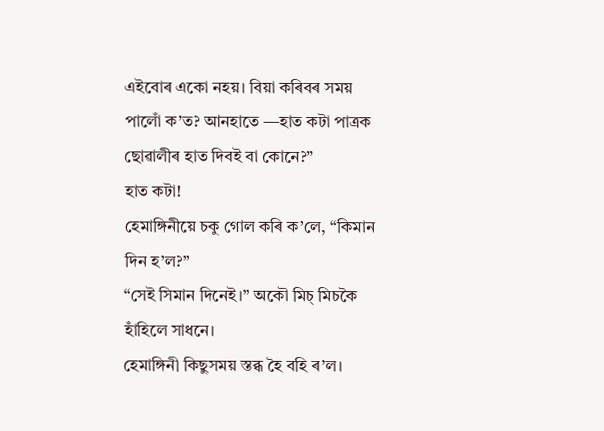এইবোৰ একো নহয়। বিয়া কৰিবৰ সময় পালোঁ ক’ত? আনহাতে —হাত কটা পাত্ৰক ছোৱালীৰ হাত দিবই বা কোনে?”
হাত কটা!
হেমাঙ্গিনীয়ে চকু গোল কৰি ক’লে, “কিমান দিন হ’ল?”
“সেই সিমান দিনেই।” অকৌ মিচ্ মিচকৈ হাঁহিলে সাধনে।
হেমাঙ্গিনী কিছুসময় স্তব্ধ হৈ বহি ৰ’ল।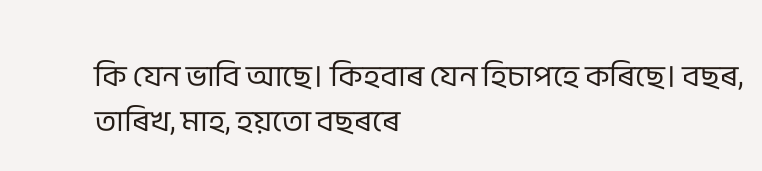কি যেন ভাবি আছে। কিহবাৰ যেন হিচাপহে কৰিছে। বছৰ, তাৰিখ, মাহ, হয়তো বছৰৰে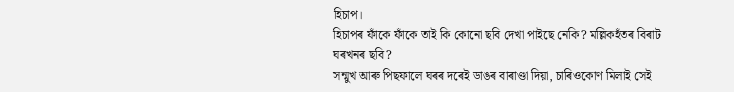হিচাপ।
হিচাপৰ ফাঁকে ফাঁকে তাই কি কোনো ছবি দেখা পাইছে নেকি? মল্লিকহঁতৰ বিৰাট ঘৰখনৰ ছবি?
সন্মুখ আৰু পিছফালে ঘৰৰ দৰেই ডাঙৰ বাৰাণ্ডা দিয়া, চাৰিওকোণ মিলাই সেই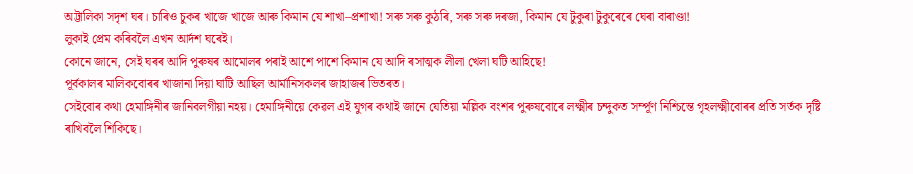অট্টালিকা সদৃশ ঘৰ। চাৰিও চুকৰ খাজে খাজে আৰু কিমান যে শাখা–প্ৰশাখা! সৰু সৰু কুঠৰি, সৰু সৰু দৰজা, কিমান যে টুকুৰা টুকুৰেৰে ঘেৰা বাৰাণ্ডা!
লুকাই প্ৰেম কৰিবলৈ এখন আৰ্দশ ঘৰেই।
কোনে জানে, সেই ঘৰৰ আদি পুৰুষৰ আমোলৰ পৰাই আশে পাশে কিমান যে আদি ৰসাত্মক লীলা খেলা ঘটি আহিছে!
পূৰ্বকালৰ মালিকবোৰৰ খাজানা দিয়া ঘাটি আছিল আৰ্মানিসকলৰ জাহাজৰ ভিতৰত।
সেইবোৰ কথা হেমাঙ্গিনীৰ জানিবলগীয়া নহয়। হেমাঙ্গিনীয়ে কেৱল এই যুগৰ কথাই জানে যেতিয়া মল্লিক বংশৰ পুৰুষবোৰে লক্ষ্মীৰ চন্দুকত সৰ্ম্পূণ নিশ্চিন্তে গৃহলক্ষ্মীবোৰৰ প্ৰতি সৰ্তক দৃষ্টি ৰাখিবলৈ শিকিছে।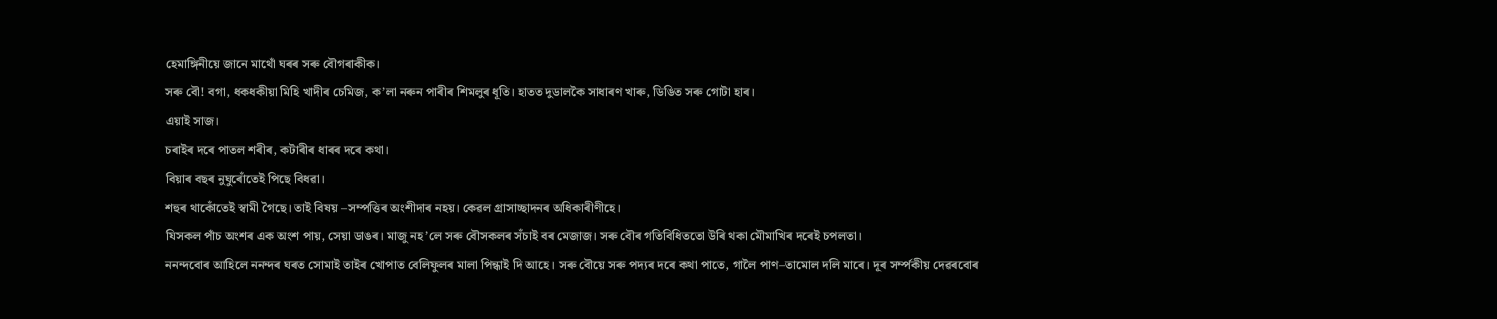হেমাঙ্গিনীয়ে জানে মাথোঁ ঘৰৰ সৰু বৌগৰাকীক।
সৰু বৌ! বগা, ধকধকীয়া মিহি খাদীৰ চেমিজ, ক’লা নৰুন পাৰীৰ শিমলুৰ ধূতি। হাতত দুডালকৈ সাধাৰণ খাৰু, ডিঙিত সৰু গোটা হাৰ।
এয়াই সাজ।
চৰাইৰ দৰে পাতল শৰীৰ, কটাৰীৰ ধাৰৰ দৰে কথা।
বিয়াৰ বছৰ নুঘুৰোঁতেই পিছে বিধৱা।
শহুৰ থাকোঁতেই স্বামী গৈছে। তাই বিষয় –সম্পত্তিৰ অংশীদাৰ নহয়। কেৱল গ্ৰাসাচ্ছাদনৰ অধিকাৰীণীহে।
যিসকল পাঁচ অংশৰ এক অংশ পায়, সেয়া ডাঙৰ। মাজু নহ’লে সৰু বৌসকলৰ সঁচাই বৰ মেজাজ। সৰু বৌৰ গতিবিধিততো উৰি থকা মৌমাখিৰ দৰেই চপলতা।
ননন্দবোৰ আহিলে ননন্দৰ ঘৰত সোমাই তাইৰ খোপাত বেলিফুলৰ মালা পিন্ধাই দি আহে। সৰু বৌয়ে সৰু পদ্যৰ দৰে কথা পাতে, গালৈ পাণ–তামোল দলি মাৰে। দূৰ সৰ্ম্পকীয় দেৱৰবোৰ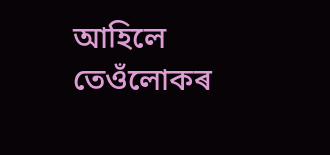আহিলে তেওঁলোকৰ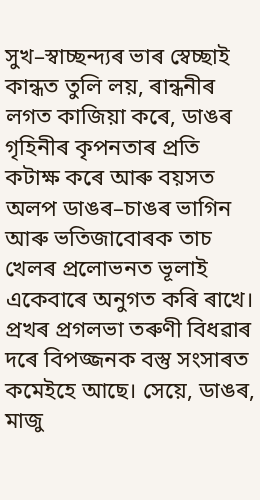সুখ–স্বাচ্ছন্দ্যৰ ভাৰ স্বেচ্ছাই কান্ধত তুলি লয়, ৰান্ধনীৰ লগত কাজিয়া কৰে, ডাঙৰ গৃহিনীৰ কৃপনতাৰ প্ৰতি কটাক্ষ কৰে আৰু বয়সত অলপ ডাঙৰ–চাঙৰ ভাগিন আৰু ভতিজাবোৰক তাচ খেলৰ প্ৰলোভনত ভূলাই একেবাৰে অনুগত কৰি ৰাখে।
প্ৰখৰ প্ৰগলভা তৰুণী বিধৱাৰ দৰে বিপজ্জনক বস্তু সংসাৰত কমেইহে আছে। সেয়ে, ডাঙৰ, মাজু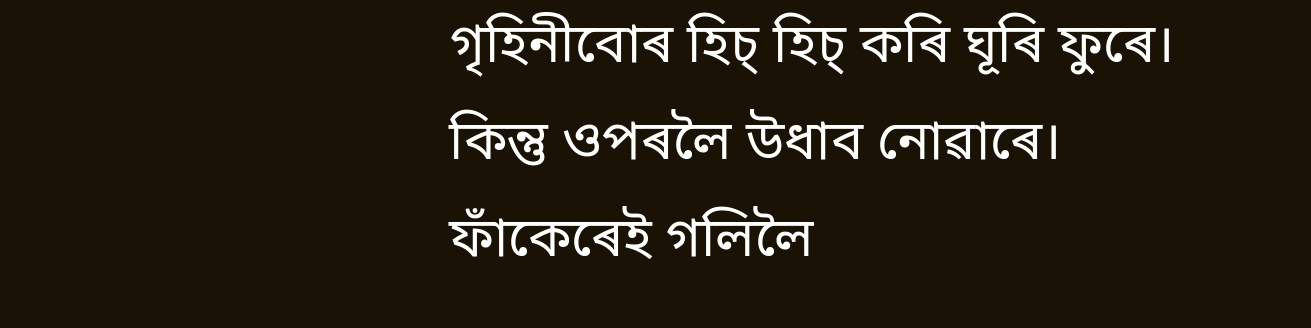গৃহিনীবোৰ হিচ্ হিচ্ কৰি ঘূৰি ফুৰে। কিন্তু ওপৰলৈ উধাব নোৱাৰে।
ফাঁকেৰেই গলিলৈ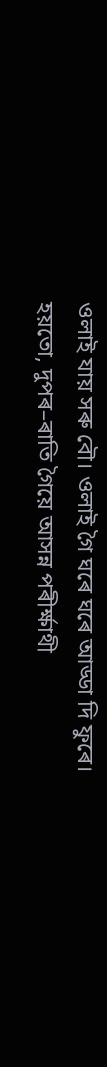ওলাই যায় সৰু বৌ। ওলাই গৈ ঘৰে ঘৰে আড্ডা দি ফুৰে।
হয়তো, দুপৰ–ৰাতি গৈয়ে আসন্ন পৰীৰ্ক্ষাথী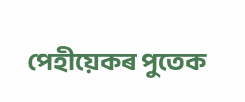পেহীয়েকৰ পুতেক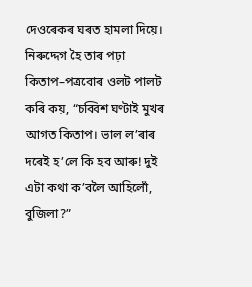দেওৰেকৰ ঘৰত হামলা দিয়ে। নিৰুদ্দেগ হৈ তাৰ পঢ়া কিতাপ–পত্ৰবোৰ ওলট পালট কৰি কয়, “চব্বিশ ঘণ্টাই মুখৰ আগত কিতাপ। ভাল ল’ৰাৰ দৰেই হ’লে কি হব আৰু! দুই এটা কথা ক’বলৈ আহিলোঁ, বুজিলা?”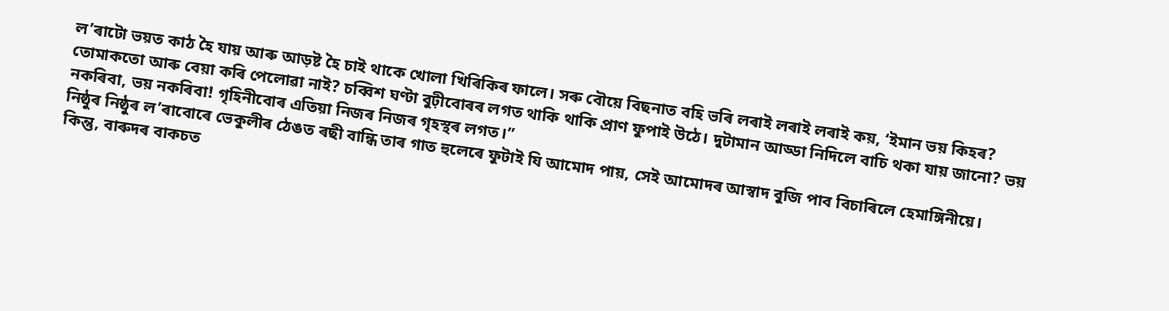ল’ৰাটো ভয়ত কাঠ হৈ যায় আৰু আড়ষ্ট হৈ চাই থাকে খোলা খিৰিকিৰ ফালে। সৰু বৌয়ে বিছনাত বহি ভৰি লৰাই লৰাই লৰাই কয়, ‘ইমান ভয় কিহৰ? তোমাকতো আৰু বেয়া কৰি পেলোৱা নাই? চব্বিশ ঘণ্টা বুঢ়ীবোৰৰ লগত থাকি থাকি প্ৰাণ ফুপাই উঠে। দুটামান আড্ডা নিদিলে বাচি থকা যায় জানো? ভয় নকৰিবা, ভয় নকৰিবা! গৃহিনীবোৰ এতিয়া নিজৰ নিজৰ গৃহস্থৰ লগত।”
নিষ্ঠুৰ নিষ্ঠুৰ ল’ৰাবোৰে ভেকুলীৰ ঠেঙত ৰছী বান্ধি তাৰ গাত হুলেৰে ফুটাই যি আমোদ পায়, সেই আমোদৰ আস্বাদ বুজি পাব বিচাৰিলে হেমাঙ্গিনীয়ে।
কিন্তু, বাৰুদৰ বাকচত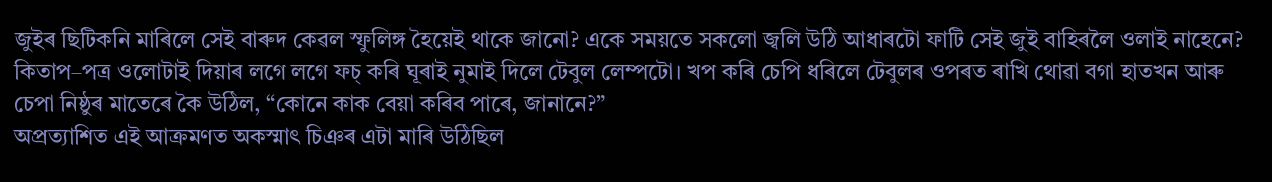জুইৰ ছিটিকনি মাৰিলে সেই বাৰুদ কেৱল স্ফুলিঙ্গ হৈয়েই থাকে জানো? একে সময়তে সকলো জ্বলি উঠি আধাৰটো ফাটি সেই জুই বাহিৰলৈ ওলাই নাহেনে?
কিতাপ–পত্ৰ ওলোটাই দিয়াৰ লগে লগে ফচ্ কৰি ঘূৰাই নুমাই দিলে টেবুল লেম্পটো। খপ কৰি চেপি ধৰিলে টেবুলৰ ওপৰত ৰাখি থোৱা বগা হাতখন আৰু চেপা নিষ্ঠুৰ মাতেৰে কৈ উঠিল, “কোনে কাক বেয়া কৰিব পাৰে, জানানে?”
অপ্ৰত্যাশিত এই আক্ৰমণত অকস্মাৎ চিঞৰ এটা মাৰি উঠিছিল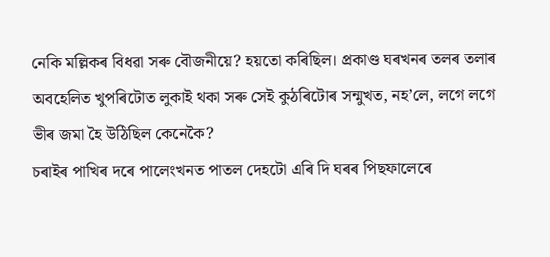নেকি মল্লিকৰ বিধৱা সৰু বৌজনীয়ে? হয়তো কৰিছিল। প্ৰকাণ্ড ঘৰখনৰ তলৰ তলাৰ অবহেলিত খুপৰিটোত লুকাই থকা সৰু সেই কুঠৰিটোৰ সন্মুখত, নহ’লে, লগে লগে ভীৰ জমা হৈ উঠিছিল কেনেকৈ?
চৰাইৰ পাখিৰ দৰে পালেংখনত পাতল দেহটো এৰি দি ঘৰৰ পিছফালেৰে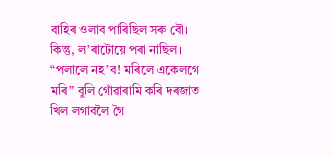বাহিৰ ওলাব পাৰিছিল সৰু বৌ। কিন্তু, ল’ৰাটোয়ে পৰা নাছিল।
“পলালে নহ’ব! মৰিলে একেলগে মৰি” বুলি গোঁৱাৰামি কৰি দৰজাত খিল লগাবলৈ গৈ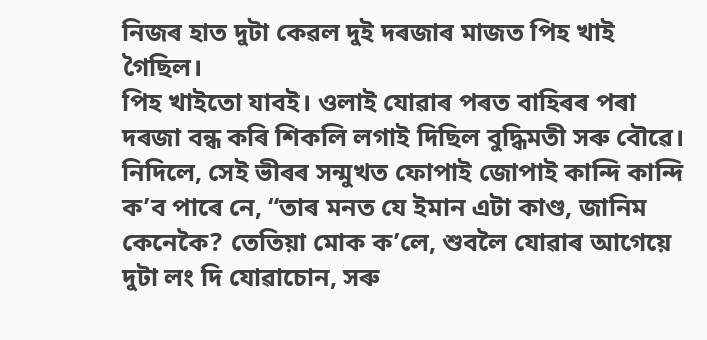নিজৰ হাত দুটা কেৱল দুই দৰজাৰ মাজত পিহ খাই গৈছিল।
পিহ খাইতো যাবই। ওলাই যোৱাৰ পৰত বাহিৰৰ পৰা দৰজা বন্ধ কৰি শিকলি লগাই দিছিল বুদ্ধিমতী সৰু বৌৱে।
নিদিলে, সেই ভীৰৰ সন্মুখত ফোপাই জোপাই কান্দি কান্দি ক’ব পাৰে নে, “তাৰ মনত যে ইমান এটা কাণ্ড, জানিম কেনেকৈ? তেতিয়া মোক ক’লে, শুবলৈ যোৱাৰ আগেয়ে দুটা লং দি যোৱাচোন, সৰু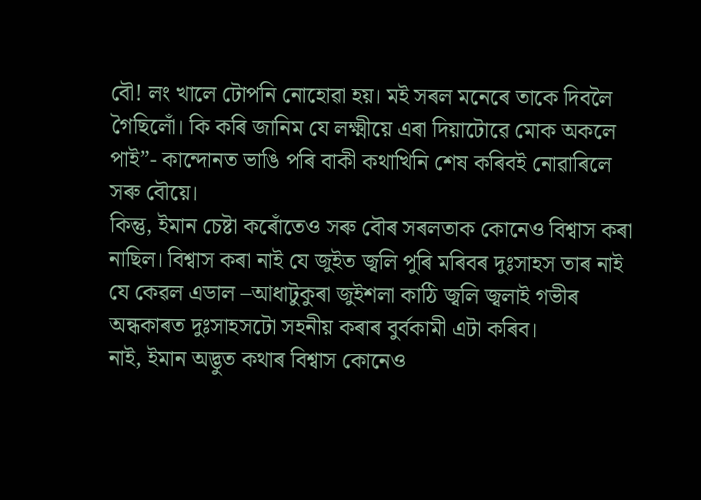বৌ! লং খালে টোপনি নোহোৱা হয়। মই সৰল মনেৰে তাকে দিবলৈ গৈছিলোঁ। কি কৰি জানিম যে লক্ষ্মীয়ে এৰা দিয়াটোৱে মোক অকলে পাই”- কান্দোনত ভাঙি পৰি বাকী কথাখিনি শেষ কৰিবই নোৱাৰিলে সৰু বৌয়ে।
কিন্তু, ইমান চেষ্টা কৰোঁতেও সৰু বৌৰ সৰলতাক কোনেও বিশ্বাস কৰা নাছিল। বিশ্বাস কৰা নাই যে জুইত জ্বলি পুৰি মৰিবৰ দুঃসাহস তাৰ নাই যে কেৱল এডাল –আধাটুকুৰা জুইশলা কাঠি জ্বলি জ্বলাই গভীৰ অন্ধকাৰত দুঃসাহসটো সহনীয় কৰাৰ বুৰ্বকামী এটা কৰিব।
নাই, ইমান অদ্ভুত কথাৰ বিশ্বাস কোনেও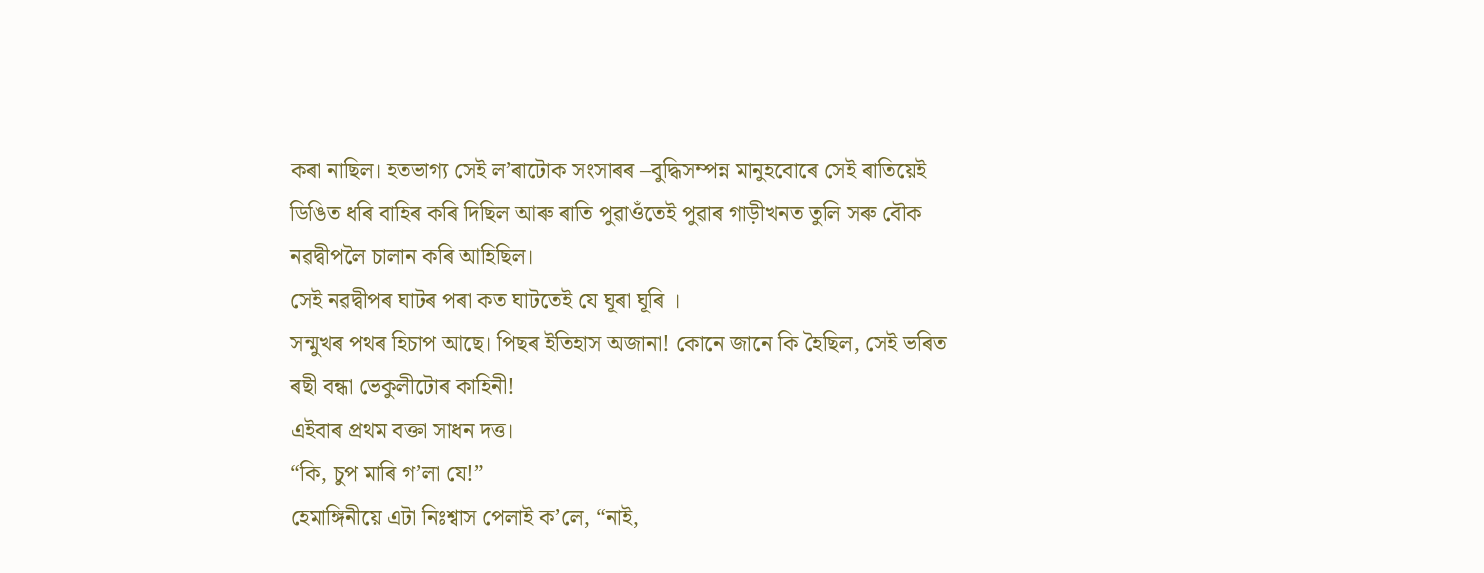কৰা নাছিল। হতভাগ্য সেই ল’ৰাটোক সংসাৰৰ –বুদ্ধিসম্পন্ন মানুহবোৰে সেই ৰাতিয়েই ডিঙিত ধৰি বাহিৰ কৰি দিছিল আৰু ৰাতি পুৱাওঁতেই পুৱাৰ গাড়ীখনত তুলি সৰু বৌক নৱদ্বীপলৈ চালান কৰি আহিছিল।
সেই নৱদ্বীপৰ ঘাটৰ পৰা কত ঘাটতেই যে ঘূৰা ঘূৰি ।
সন্মুখৰ পথৰ হিচাপ আছে। পিছৰ ইতিহাস অজানা! কোনে জানে কি হৈছিল, সেই ভৰিত ৰছী বন্ধা ভেকুলীটোৰ কাহিনী!
এইবাৰ প্ৰথম বক্তা সাধন দত্ত।
“কি, চুপ মাৰি গ’লা যে!”
হেমাঙ্গিনীয়ে এটা নিঃশ্বাস পেলাই ক’লে, “নাই,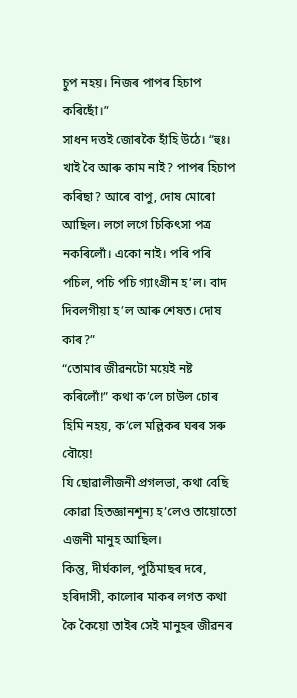চুপ নহয়। নিজৰ পাপৰ হিচাপ কৰিছোঁ।”
সাধন দত্তই জোৰকৈ হাঁহি উঠে। “হুঃ। খাই বৈ আৰু কাম নাই? পাপৰ হিচাপ কৰিছা? আৰে বাপু, দোষ মোৰো আছিল। লগে লগে চিকিৎসা পত্ৰ নকৰিলোঁ। একো নাই। পৰি পৰি পচিল, পচি পচি গ্যাংগ্ৰীন হ’ল। বাদ দিবলগীয়া হ’ল আৰু শেষত। দোষ কাৰ?”
“তোমাৰ জীৱনটো ময়েই নষ্ট কৰিলোঁ!” কথা ক’লে চাউল চোৰ হিমি নহয়, ক’লে মল্লিকৰ ঘৰৰ সৰু বৌয়ে!
যি ছোৱালীজনী প্ৰগলভা, কথা বেছি কোৱা হিতজ্ঞানশূন্য হ’লেও তায়োতো এজনী মানুহ আছিল।
কিন্তু, দীৰ্ঘকাল, পুঠিমাছৰ দৰে, হৰিদাসী, কালোৰ মাকৰ লগত কথা কৈ কৈয়ো তাইৰ সেই মানুহৰ জীৱনৰ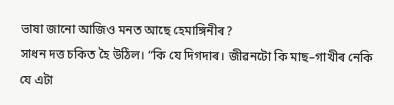ভাষা জানো আজিও মনত আছে হেমাঙ্গিনীৰ?
সাধন দত্ত চকিত হৈ উঠিল। “কি যে দিগদাৰ। জীৱনটো কি মাছ–গাখীৰ নেকি যে এটা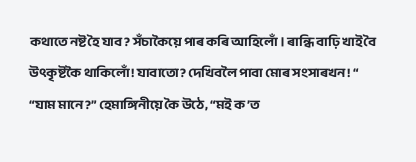কথাতে নষ্ট হৈ যাব? সঁচাকৈয়ে পাৰ কৰি আহিলোঁ। ৰান্ধি বাঢ়ি খাই বৈ উৎকৃষ্টকৈ থাকিলোঁ! যাবাতো? দেখিবলৈ পাবা মোৰ সংসাৰখন! “
“যাম মানে?” হেমাঙ্গিনীয়ে কৈ উঠে, “মই ক’ত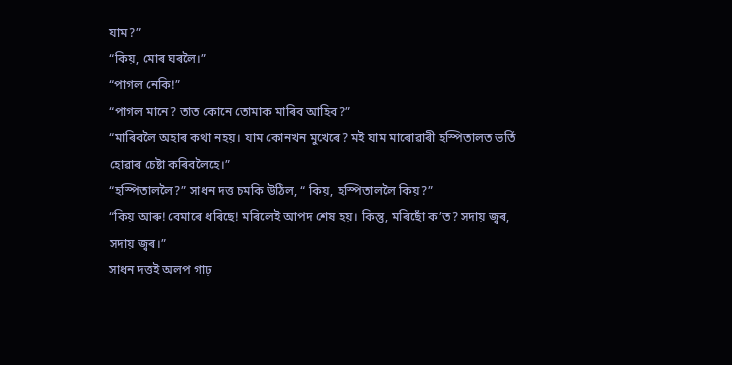যাম?”
“কিয়, মোৰ ঘৰলৈ।”
“পাগল নেকি!”
“পাগল মানে? তাত কোনে তোমাক মাৰিব আহিব?”
“মাৰিবলৈ অহাৰ কথা নহয়। যাম কোনখন মুখেৰে? মই যাম মাৰোৱাৰী হস্পিতালত ভৰ্তি হোৱাৰ চেষ্টা কৰিবলৈহে।”
“হস্পিতাললৈ?” সাধন দত্ত চমকি উঠিল, “ কিয়, হস্পিতাললৈ কিয়?”
“কিয় আৰু! বেমাৰে ধৰিছে! মৰিলেই আপদ শেষ হয়। কিন্তু, মৰিছোঁ ক’ত? সদায় জ্বৰ, সদায় জ্বৰ।”
সাধন দত্তই অলপ গাঢ়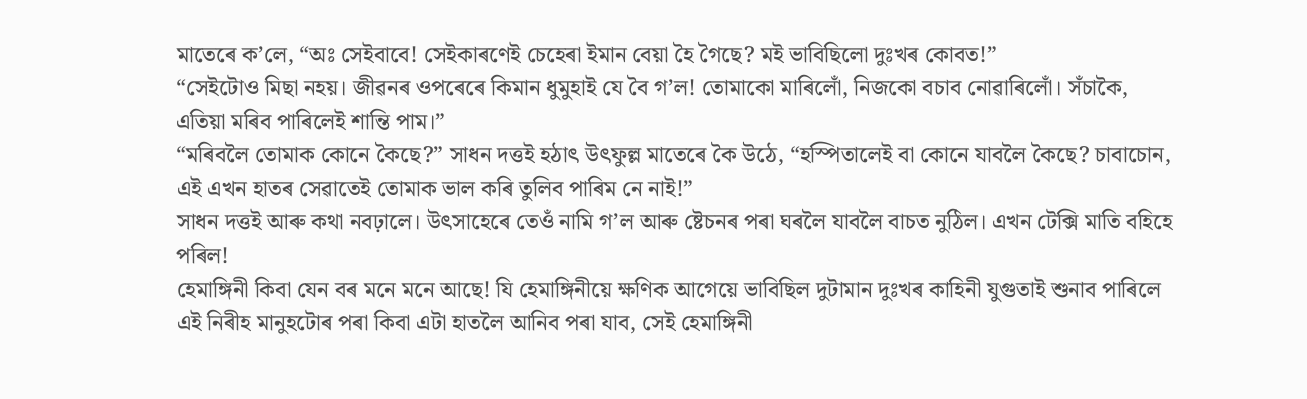মাতেৰে ক’লে, “অঃ সেইবাবে! সেইকাৰণেই চেহেৰা ইমান বেয়া হৈ গৈছে? মই ভাবিছিলো দুঃখৰ কোবত!”
“সেইটোও মিছা নহয়। জীৱনৰ ওপৰেৰে কিমান ধুমুহাই যে বৈ গ’ল! তোমাকো মাৰিলোঁ, নিজকো বচাব নোৱাৰিলোঁ। সঁচাকৈ, এতিয়া মৰিব পাৰিলেই শান্তি পাম।”
“মৰিবলৈ তোমাক কোনে কৈছে?” সাধন দত্তই হঠাৎ উৎফুল্ল মাতেৰে কৈ উঠে, “হস্পিতালেই বা কোনে যাবলৈ কৈছে? চাবাচোন, এই এখন হাতৰ সেৱাতেই তোমাক ভাল কৰি তুলিব পাৰিম নে নাই!”
সাধন দত্তই আৰু কথা নবঢ়ালে। উৎসাহেৰে তেওঁ নামি গ’ল আৰু ষ্টেচনৰ পৰা ঘৰলৈ যাবলৈ বাচত নুঠিল। এখন টেক্সি মাতি বহিহে পৰিল!
হেমাঙ্গিনী কিবা যেন বৰ মনে মনে আছে! যি হেমাঙ্গিনীয়ে ক্ষণিক আগেয়ে ভাবিছিল দুটামান দুঃখৰ কাহিনী যুগুতাই শুনাব পাৰিলে এই নিৰীহ মানুহটোৰ পৰা কিবা এটা হাতলৈ আনিব পৰা যাব, সেই হেমাঙ্গিনী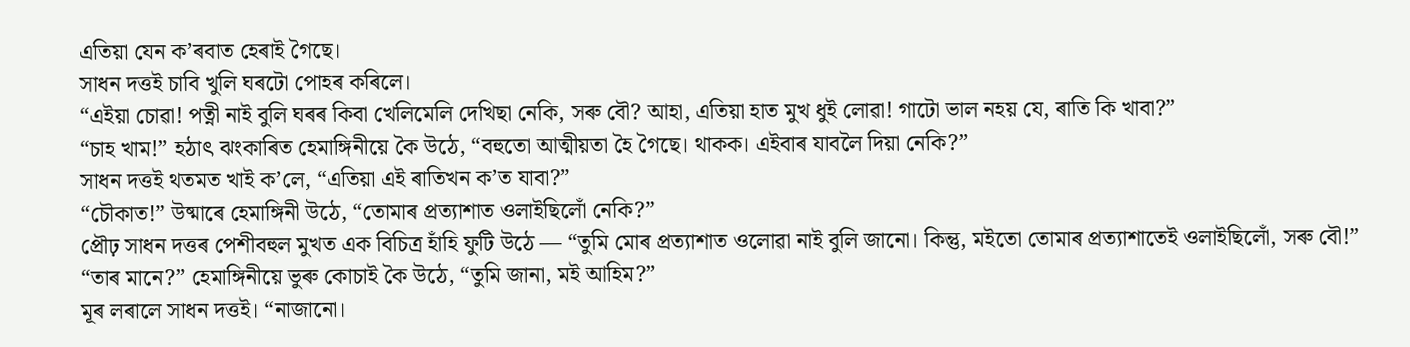এতিয়া যেন ক’ৰবাত হেৰাই গৈছে।
সাধন দত্তই চাবি খুলি ঘৰটো পোহৰ কৰিলে।
“এইয়া চোৱা! পত্নী নাই বুলি ঘৰৰ কিবা খেলিমেলি দেখিছা নেকি, সৰু বৌ? আহা, এতিয়া হাত মুখ ধুই লোৱা! গাটো ভাল নহয় যে, ৰাতি কি খাবা?”
“চাহ খাম!” হঠাৎ ঝংকাৰিত হেমাঙ্গিনীয়ে কৈ উঠে, “বহুতো আত্মীয়তা হৈ গৈছে। থাকক। এইবাৰ যাবলৈ দিয়া নেকি?”
সাধন দত্তই থতমত খাই ক’লে, “এতিয়া এই ৰাতিখন ক’ত যাবা?”
“চৌকাত!” উষ্মাৰে হেমাঙ্গিনী উঠে, “তোমাৰ প্ৰত্যাশাত ওলাইছিলোঁ নেকি?”
প্ৰৌঢ় সাধন দত্তৰ পেশীবহুল মুখত এক বিচিত্ৰ হাঁহি ফুটি উঠে — “তুমি মোৰ প্ৰত্যাশাত ওলোৱা নাই বুলি জানো। কিন্তু, মইতো তোমাৰ প্ৰত্যাশাতেই ওলাইছিলোঁ, সৰু বৌ!”
“তাৰ মানে?” হেমাঙ্গিনীয়ে ভুৰু কোচাই কৈ উঠে, “তুমি জানা, মই আহিম?”
মূৰ লৰালে সাধন দত্তই। “নাজানো।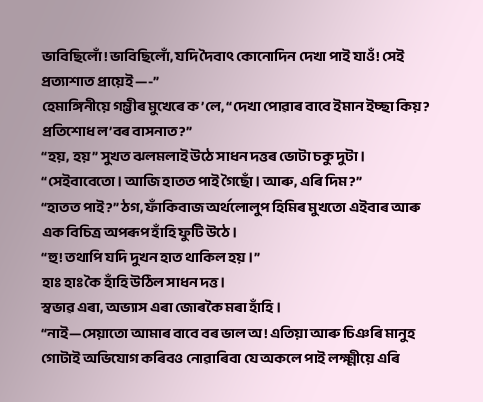ভাবিছিলোঁ! ভাবিছিলোঁ, যদি দৈবাৎ কোনোদিন দেখা পাই যাওঁ! সেই প্ৰত্যাশাত প্ৰায়েই —-”
হেমাঙ্গিনীয়ে গম্ভীৰ মুখেৰে ক’লে, “দেখা পোৱাৰ বাবে ইমান ইচ্ছা কিয়? প্ৰতিশোধ ল’বৰ বাসনাত?”
“হয়, হয়” সুখত ঝলমলাই উঠে সাধন দত্তৰ ভোটা চকু দুটা। “সেইবাবেতো। আজি হাতত পাই গৈছোঁ। আৰু, এৰি দিম ?”
“হাতত পাই?” ঠগ, ফাঁকিবাজ অৰ্থলোলুপ হিমিৰ মুখতো এইবাৰ আৰু এক বিচিত্ৰ অপৰূপ হাঁহি ফুটি উঠে।
“হু! তথাপি যদি দুখন হাত থাকিল হয়।”
হাঃ হাঃ কৈ হাঁহি উঠিল সাধন দত্ত।
স্বভাৱ এৰা, অভ্যাস এৰা জোৰকৈ মৰা হাঁহি।
“নাই—সেয়াতো আমাৰ বাবে বৰ ভাল অ! এতিয়া আৰু চিঞৰি মানুহ গোটাই অভিযোগ কৰিবও নোৱাৰিবা যে অকলে পাই লক্ষ্মীয়ে এৰি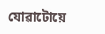যোৱাটোয়ে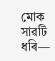মোক সাৱটি ধৰি—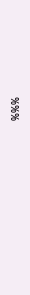%%%